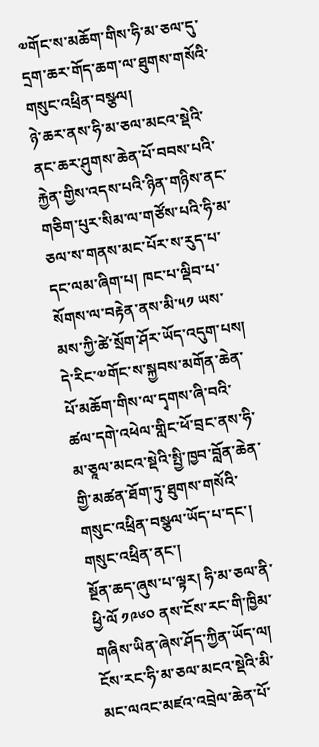༧གོང་ས་མཆོག་གིས་ཧི་མ་ཅལ་དུ་དྲག་ཆར་གོད་ཆག་ལ་ཐུགས་གསོའི་གསུང་འཕྲིན་བསྩལ།
ཉེ་ཆར་ནས་ཧི་མ་ཅལ་མངའ་སྡེའི་ནང་ཆར་ཤུགས་ཆེན་པོ་བབས་པའི་རྐྱེན་གྱིས་འདས་པའི་ཉིན་གཉིས་ནང་གཅིག་པུར་སིམ་ལ་གཙོས་པའི་ཧི་མ་ཅལ་ས་གནས་མང་པོར་ས་རུད་པ་དང་ལམ་ཞིག་པ། ཁང་པ་ལྡིབ་པ་སོགས་ལ་བརྟེན་ནས་མི་༥༡ ཡས་མས་ཀྱི་ཚེ་སྲོག་ཤོར་ཡོད་འདུག་པས། དེ་རིང་༧གོང་ས་སྐྱབས་མགོན་ཆེན་པོ་མཆོག་གིས་ལ་དྭགས་ཞི་བའི་ཚལ་དགེ་འཕེལ་གླིང་ཕོ་བྲང་ནས་ཧི་མ་ཅཱལ་མངའ་སྡེའི་སྤྱི་ཁྱབ་བློན་ཆེན་གྱི་མཚན་ཐོག་ཏུ་ཐུགས་གསོའི་གསུང་འཕྲིན་བསྩལ་ཡོད་པ་དང་། གསུང་འཕྲིན་ནང་།
སྔོན་ཆད་ཞུས་པ་ལྟར། ཧི་མ་ཅལ་ནི་ཕྱི་ལོ ༡༩༦༠ ནས་ངོས་རང་གི་ཁྱིམ་གཞིས་ཡིན་ཞེས་ཤོད་ཀྱིན་ཡོད་ལ། ངོས་རང་ཧི་མ་ཅལ་མངའ་སྡེའི་མི་མང་ལའང་མཛའ་འབྲེལ་ཆེན་པོ་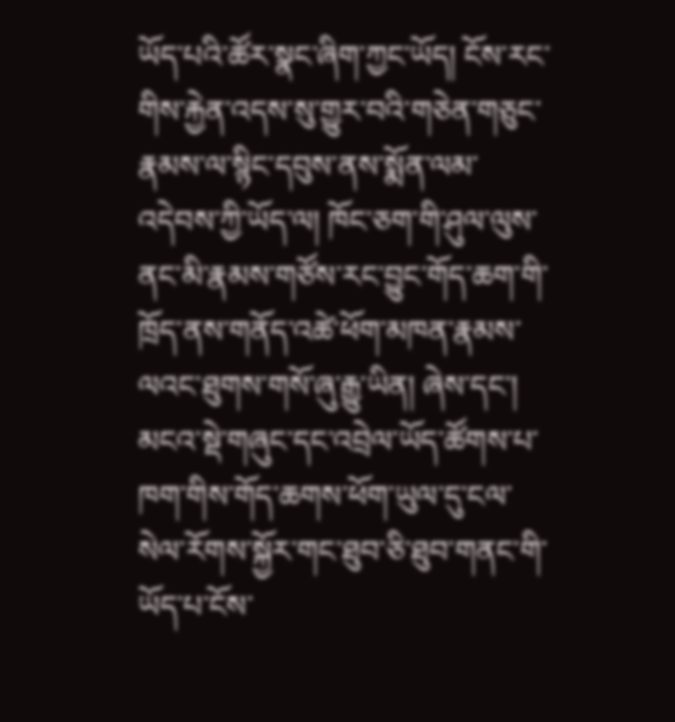ཡོད་པའི་ཚོར་སྣང་ཞིག་ཀྱང་ཡོད། ངོས་རང་གིས་རྐྱེན་འདས་སུ་གྱུར་བའི་གཅེན་གཅུང་རྣམས་ལ་སྙིང་དབུས་ནས་སྨོན་ལམ་འདེབས་ཀྱི་ཡོད་ལ། ཁོང་ཅག་གི་ཤུལ་ལུས་ནང་མི་རྣམས་གཙོས་རང་བྱུང་གོད་ཆག་གི་ཁྲོད་ནས་གནོད་འཚེ་ཕོག་མཁན་རྣམས་ལའང་ཐུགས་གསོ་ཞུ་རྒྱུ་ཡིན། ཞེས་དང་། མངའ་སྡེ་གཞུང་དང་འབྲེལ་ཡོད་ཚོགས་པ་ཁག་གིས་གོད་ཆགས་ཕོག་ཡུལ་དུ་ངལ་སེལ་རོགས་སྐྱོར་གང་ཐུབ་ཅི་ཐུབ་གནང་གི་ཡོད་པ་ངོས་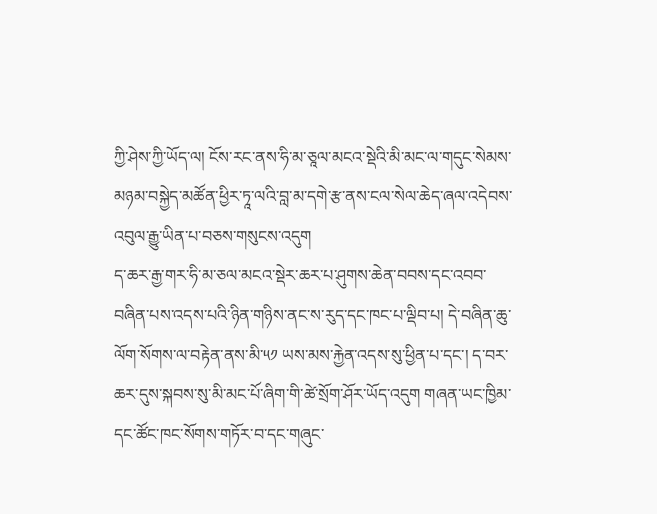ཀྱི་ཤེས་ཀྱི་ཡོད་ལ། ངོས་རང་ནས་ཧི་མ་ཅཱལ་མངའ་སྡེའི་མི་མང་ལ་གདུང་སེམས་མཉམ་བསྐྱེད་མཚོན་ཕྱིར་ཏཱ་ལའི་བླ་མ་དགེ་རྩ་ནས་ངལ་སེལ་ཆེད་ཞལ་འདེབས་འབུལ་རྒྱུ་ཡིན་པ་བཅས་གསུངས་འདུག
ད་ཆར་རྒྱ་གར་ཧི་མ་ཅལ་མངའ་སྡེར་ཆར་པ་ཤུགས་ཆེན་བབས་དང་འབབ་བཞིན་པས་འདས་པའི་ཉིན་གཉིས་ནང་ས་རུད་དང་ཁང་པ་ལྡིབ་པ། དེ་བཞིན་ཆུ་ལོག་སོགས་ལ་བརྟེན་ནས་མི་༥༡ ཡས་མས་རྐྱེན་འདས་སུ་ཕྱིན་པ་དང་། ད་བར་ཆར་དུས་སྐབས་སུ་མི་མང་པོ་ཞིག་གི་ཚེ་སྲོག་ཤོར་ཡོད་འདུག གཞན་ཡང་ཁྱིམ་དང་ཚོང་ཁང་སོགས་གཏོར་བ་དང་གཞུང་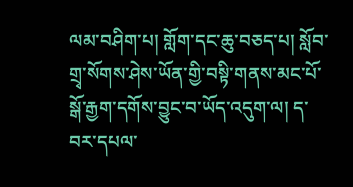ལམ་བཤིག་པ། གློག་དང་ཆུ་བཅད་པ། སློབ་གྲྭ་སོགས་ཤེས་ཡོན་གྱི་བསྟི་གནས་མང་པོ་སྒོ་རྒྱག་དགོས་བྱུང་བ་ཡོད་འདུག་ལ། ད་བར་དཔལ་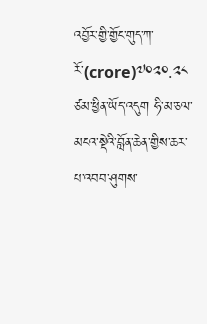འབྱོར་གྱི་གྱོང་གུད་ཀ་རོ་(crore)༧༠༢༠.༢༨ ཙམ་ཕྱིན་ཡོད་འདུག ཧི་མ་ཅལ་མངའ་སྡེའི་བློན་ཆེན་གྱིས་ཆར་པ་འབབ་ཤུགས་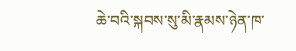ཆེ་བའི་སྐབས་སུ་མི་རྣམས་ཉེན་ཁ་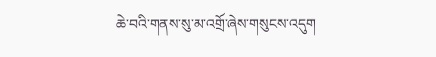ཆེ་བའི་གནས་སུ་མ་འགྲོ་ཞེས་གསུངས་འདུག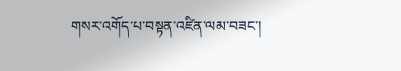གསར་འགོད་པ་བསྟན་འཛིན་ལམ་བཟང་།